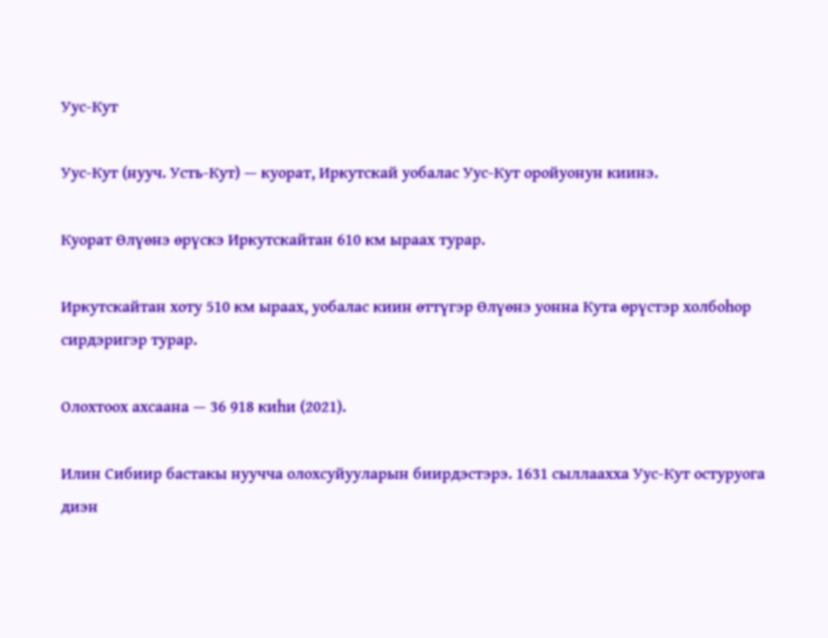Уус-Кут

Ууc-Кут (нууч. Усть-Кут) — куорат, Иркутскай уобалас Уус-Кут оройуонун киинэ.

Куорат Өлүөнэ өрүскэ Иркутскайтан 610 км ыраах турар.

Иркутскайтан хоту 510 км ыраах, уобалас киин өттүгэр Өлүөнэ уонна Кута өрүстэр холбоһор сирдэригэр турар.

Олохтоох ахсаана — 36 918 киһи (2021).

Илин Сибиир бастакы нуучча олохсуйууларын биирдэстэрэ. 1631 сыллаахха Уус-Кут остуруога диэн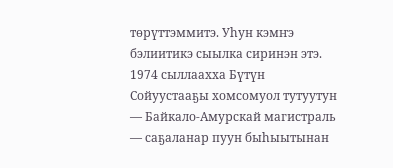төрүттэммитэ. Уһун кэмҥэ бэлиитикэ сыылка сиринэн этэ. 1974 сыллаахха Бүтүн Сойуустааҕы хомсомуол тутуутун — Байкало-Амурскай магистраль — саҕаланар пуун быһыытынан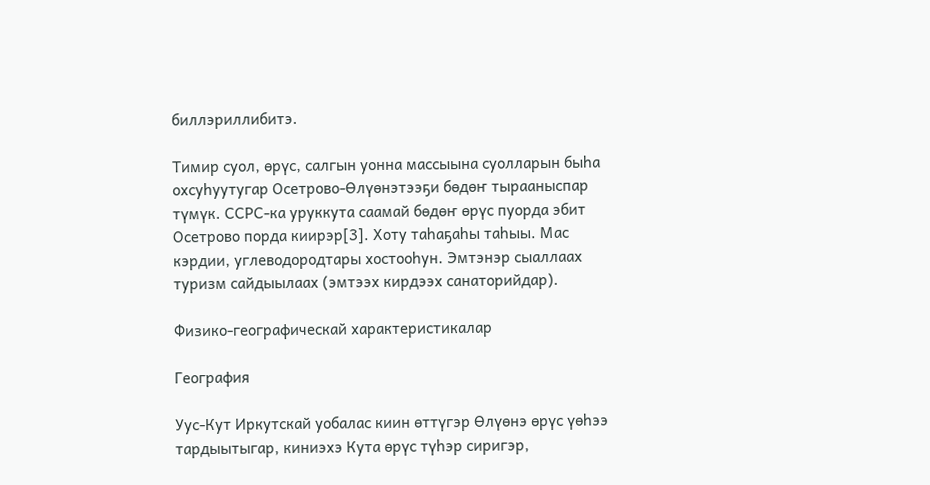биллэриллибитэ.

Тимир суол, өрүс, салгын уонна массыына суолларын быһа охсуһуутугар Осетрово-Өлүөнэтээҕи бөдөҥ тырааныспар түмүк. ССРС-ка уруккута саамай бөдөҥ өрүс пуорда эбит Осетрово порда киирэр[3]. Хоту таһаҕаһы таһыы. Мас кэрдии, углеводородтары хостооһун. Эмтэнэр сыаллаах туризм сайдыылаах (эмтээх кирдээх санаторийдар).

Физико-географическай характеристикалар

География

Уус-Кут Иркутскай уобалас киин өттүгэр Өлүөнэ өрүс үөһээ тардыытыгар, киниэхэ Кута өрүс түһэр сиригэр,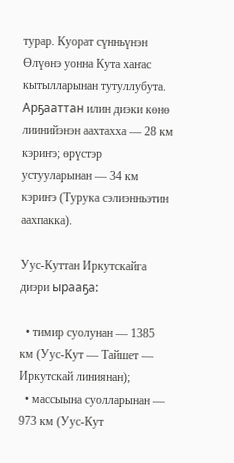турар. Куорат сүнньүнэн Өлүөнэ уонна Кута хаҥас кытылларынан тутуллубута. Арҕааттан илин диэки көнө лиинийэнэн аахтахха — 28 км кэриҥэ; өрүстэр устууларынан — 34 км кэриҥэ (Турука сэлиэнньэтин аахпакка).

Уус-Куттан Иркутскайга диэри ырааҕа:

  • тимир суолунан — 1385 км (Уус-Кут — Тайшет — Иркутскай линиянан);
  • массыына суолларынан — 973 км (Уус-Кут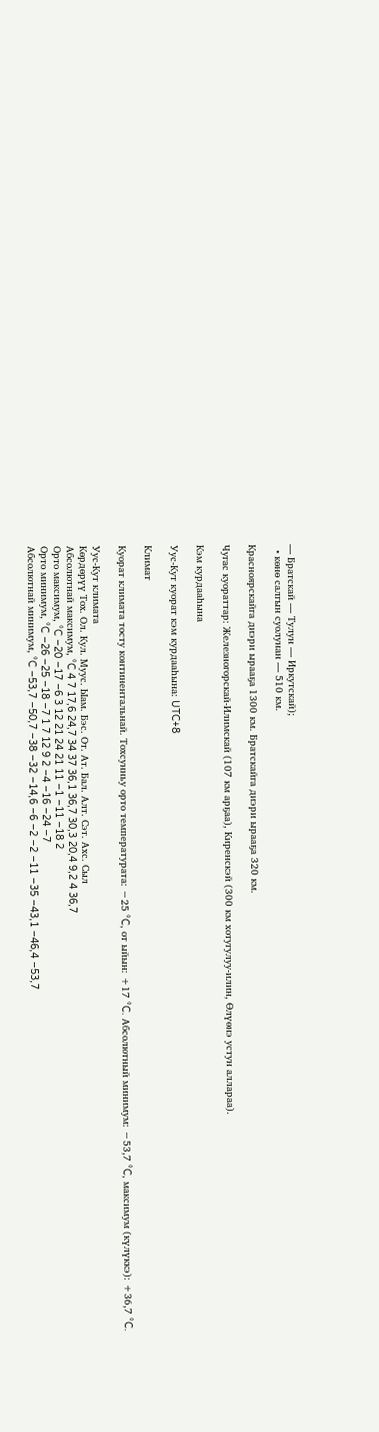— Братскай — Тулун — Иркутскай);
  • көнө салгын суолунан — 510 км.

Красноярскайга диэри ырааҕа 1300 км. Братскайга диэри ырааҕа 320 км.

Чугас куораттар: Железногорскай-Илимскай (107 км арҕаа), Киренскэй (300 км хотугулуу-илин, Өлүөнэ устун аллараа).

Кэм курдааһына

Уус-Кут куорат кэм курдааһына: UTC+8

Климат

Куорат климата тосту континентальнай. Тохсунньу орто температурата: −25 °C, от ыйын: +17 °C. Абсолютный минимум: −53,7 °C, максимум (күлүккэ): +36,7 °C.

Уус-Кут климата
Көрдөрүү Тох. Ол. Кул. Муус. Ыам. Бэс. От. Ат. Бал. Алт. Сэт. Ахс. Сыл
Абсолютнай максимум, °C 4 7 17,6 24,7 34 37 36,1 36,7 30,3 20,4 9,2 4 36,7
Орто максимум, °C −20 −17 −6 3 12 21 24 21 11 −1 −11 −18 2
Орто минимум, °C −26 −25 −18 −7 1 7 12 9 2 −4 −16 −24 −7
Абсолютнай минимум, °C −53,7 −50,7 −38 −32 −14,6 −6 −2 −2 −11 −35 −43,1 −46,4 −53,7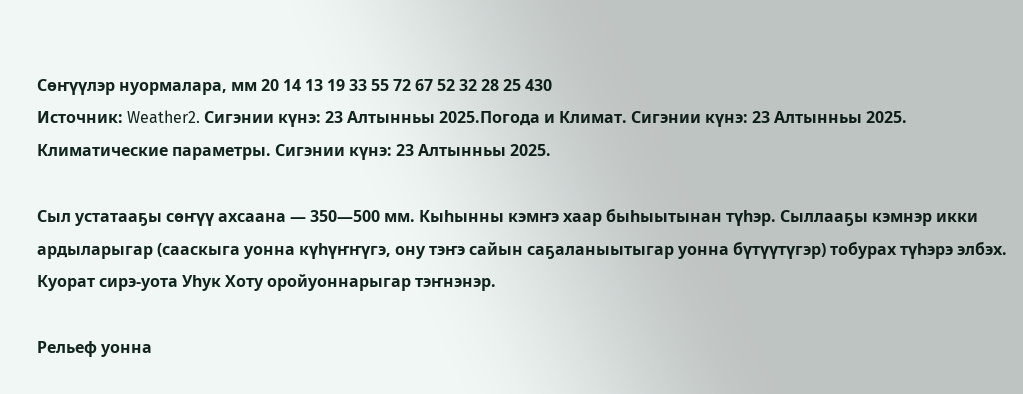Сөҥүүлэр нуормалара, мм 20 14 13 19 33 55 72 67 52 32 28 25 430
Источник: Weather2. Сигэнии күнэ: 23 Алтынньы 2025.Погода и Климат. Сигэнии күнэ: 23 Алтынньы 2025. Климатические параметры. Сигэнии күнэ: 23 Алтынньы 2025.

Сыл устатааҕы сөҥүү ахсаана — 350—500 мм. Кыһынны кэмҥэ хаар быһыытынан түһэр. Сыллааҕы кэмнэр икки ардыларыгар (сааскыга уонна күһүҥҥүгэ, ону тэҥэ сайын саҕаланыытыгар уонна бүтүүтүгэр) тобурах түһэрэ элбэх. Куорат сирэ-уота Уһук Хоту оройуоннарыгар тэҥнэнэр.

Рельеф уонна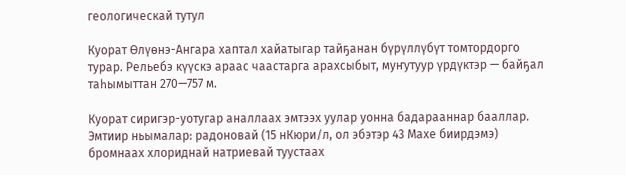геологическай тутул

Куорат Өлүөнэ-Ангара хаптал хайатыгар тайҕанан бүрүллүбүт томтордорго турар. Рельебэ күүскэ араас чаастарга арахсыбыт, муҥутуур үрдүктэр — байҕал таһымыттан 270—757 м.

Куорат сиригэр-уотугар аналлаах эмтээх уулар уонна бадарааннар бааллар. Эмтиир ньымалар: радоновай (15 нКюри/л, ол эбэтэр 43 Махе биирдэмэ) бромнаах хлориднай натриевай туустаах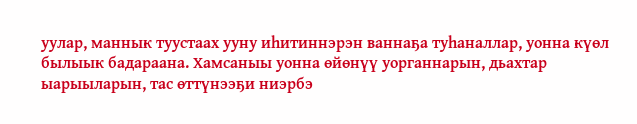уулар, маннык туустаах ууну иһитиннэрэн ваннаҕа туһаналлар, уонна күөл былыык бадараана. Хамсаныы уонна өйөнүү уорганнарын, дьахтар ыарыыларын, тас өттүнээҕи ниэрбэ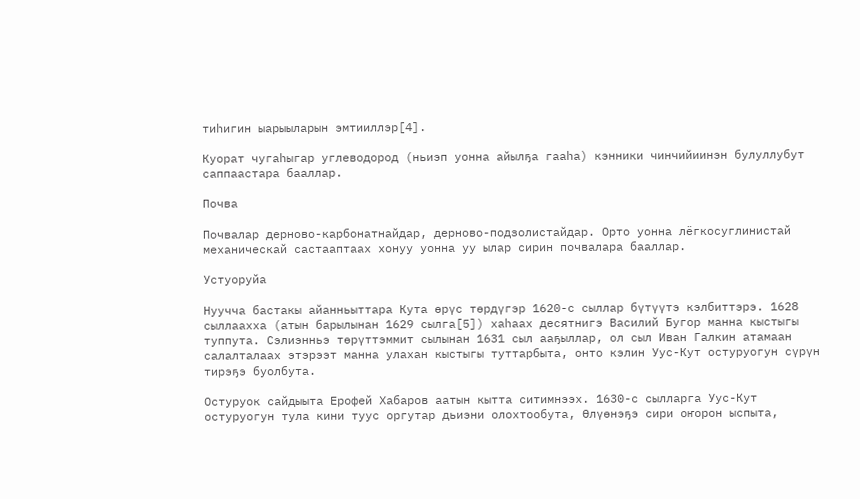тиһигин ыарыыларын эмтииллэр[4].

Куорат чугаһыгар углеводород (ньиэп уонна айылҕа гааһа) кэнники чинчийиинэн булуллубут саппаастара бааллар.

Почва

Почвалар дерново-карбонатнайдар, дерново-подзолистайдар. Орто уонна лёгкосуглинистай механическай састааптаах хонуу уонна уу ылар сирин почвалара бааллар.

Устуоруйа

Нуучча бастакы айанньыттара Кута өрүс төрдүгэр 1620-с сыллар бүтүүтэ кэлбиттэрэ. 1628 сыллаахха (атын барылынан 1629 сылга[5]) хаһаах десятнигэ Василий Бугор манна кыстыгы туппута. Сэлиэнньэ төрүттэммит сылынан 1631 сыл ааҕыллар, ол сыл Иван Галкин атамаан салалталаах этэрээт манна улахан кыстыгы туттарбыта, онто кэлин Уус-Кут остуруогун сүрүн тирэҕэ буолбута.

Остуруок сайдыыта Ерофей Хабаров аатын кытта ситимнээх. 1630-с сылларга Уус-Кут остуруогун тула кини туус оргутар дьиэни олохтообута, Өлүөнэҕэ сири оҥорон ыспыта,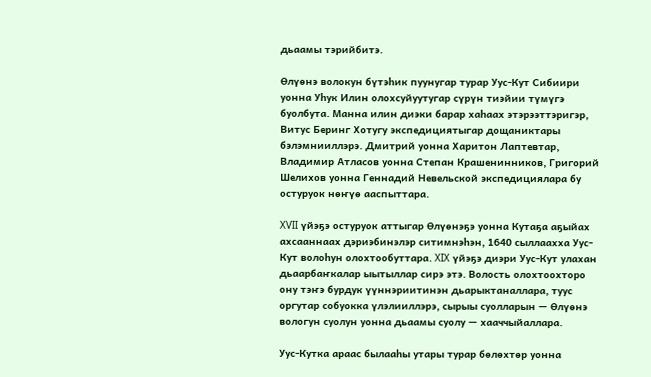дьаамы тэрийбитэ.

Өлүөнэ волокун бүтэһик пуунугар турар Уус-Кут Сибиири уонна Уһук Илин олохсуйуутугар сүрүн тиэйии түмүгэ буолбута. Манна илин диэки барар хаһаах этэрээттэригэр, Витус Беринг Хотугу экспедициятыгар дощаниктары бэлэмнииллэрэ. Дмитрий уонна Харитон Лаптевтар, Владимир Атласов уонна Степан Крашенинников, Григорий Шелихов уонна Геннадий Невельской экспедициялара бу остуруок нөҥүө ааспыттара.

XVII үйэҕэ остуруок аттыгар Өлүөнэҕэ уонна Кутаҕа аҕыйах ахсааннаах дэриэбинэлэр ситимнэһэн, 1640 сыллаахха Уус-Кут волоһун олохтообуттара. XIX үйэҕэ диэри Уус-Кут улахан дьаарбаҥкалар ыытыллар сирэ этэ. Волость олохтоохторо ону тэҥэ бурдук үүннэриитинэн дьарыктаналлара, туус оргутар собуокка үлэлииллэрэ, сырыы суолларын — Өлүөнэ вологун суолун уонна дьаамы суолу — хааччыйаллара.

Уус-Кутка араас былааһы утары турар бөлөхтөр уонна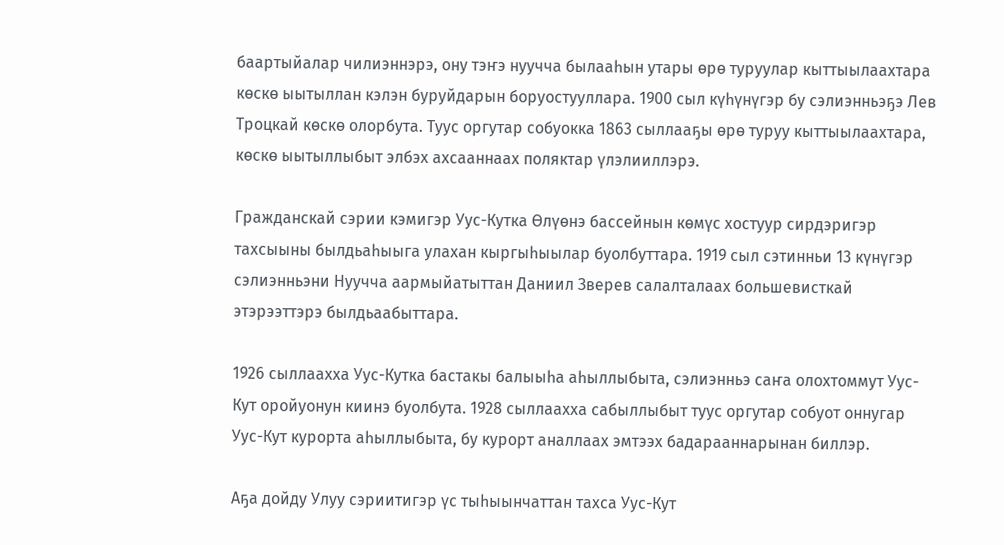баартыйалар чилиэннэрэ, ону тэҥэ нуучча былааһын утары өрө туруулар кыттыылаахтара көскө ыытыллан кэлэн буруйдарын боруостууллара. 1900 сыл күһүнүгэр бу сэлиэнньэҕэ Лев Троцкай көскө олорбута. Туус оргутар собуокка 1863 сыллааҕы өрө туруу кыттыылаахтара, көскө ыытыллыбыт элбэх ахсааннаах поляктар үлэлииллэрэ.

Гражданскай сэрии кэмигэр Уус-Кутка Өлүөнэ бассейнын көмүс хостуур сирдэригэр тахсыыны былдьаһыыга улахан кыргыһыылар буолбуттара. 1919 сыл сэтинньи 13 күнүгэр сэлиэнньэни Нуучча аармыйатыттан Даниил Зверев салалталаах большевисткай этэрээттэрэ былдьаабыттара.

1926 сыллаахха Уус-Кутка бастакы балыыһа аһыллыбыта, сэлиэнньэ саҥа олохтоммут Уус-Кут оройуонун киинэ буолбута. 1928 сыллаахха сабыллыбыт туус оргутар собуот оннугар Уус-Кут курорта аһыллыбыта, бу курорт аналлаах эмтээх бадарааннарынан биллэр.

Аҕа дойду Улуу сэриитигэр үс тыһыынчаттан тахса Уус-Кут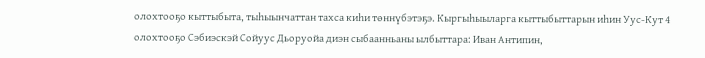олохтооҕо кыттыбыта, тыһыынчаттан тахса киһи төннүбэтэҕэ. Кыргыһыыларга кыттыбыттарын иһин Уус-Кут 4 олохтооҕо Сэбиэскэй Сойуус Дьоруойа диэн сыбаанньаны ылбыттара: Иван Антипин,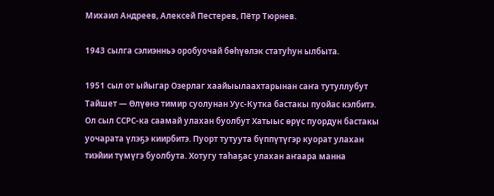Михаил Андреев, Алексей Пестерев, Пётр Тюрнев.

1943 сылга сэлиэнньэ оробуочай бөһүөлэк статуһун ылбыта.

1951 сыл от ыйыгар Озерлаг хаайыылаахтарынан саҥа тутуллубут Тайшет — Өлүөнэ тимир суолунан Уус-Кутка бастакы пуойас кэлбитэ. Ол сыл ССРС-ка саамай улахан буолбут Хатыыс өрүс пуордун бастакы уочарата үлэҕэ киирбитэ. Пуорт тутуута бүппүтүгэр куорат улахан тиэйии түмүгэ буолбута. Хотугу таһаҕас улахан аҥаара манна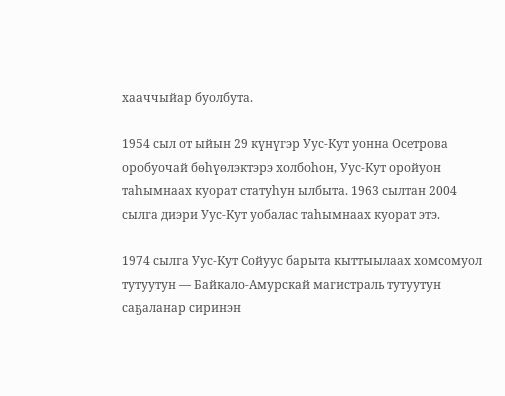хааччыйар буолбута.

1954 сыл от ыйын 29 күнүгэр Уус-Кут уонна Осетрова оробуочай бөһүөлэктэрэ холбоһон, Уус-Кут оройуон таһымнаах куорат статуһун ылбыта. 1963 сылтан 2004 сылга диэри Уус-Кут уобалас таһымнаах куорат этэ.

1974 сылга Уус-Кут Сойуус барыта кыттыылаах хомсомуол тутуутун — Байкало-Амурскай магистраль тутуутун саҕаланар сиринэн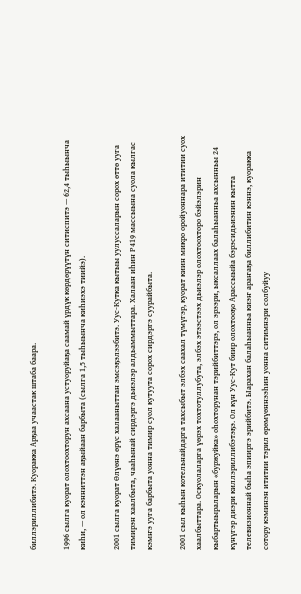биллэриллибитэ. Куоракка Арҕаа учаастак штаба баара.

1996 сылга куорат олохтоохторун ахсаана устуоруйаҕа саамай үрдүк көрдөрүүтүн ситиспитэ — 62,4 тыһыынча киһи, — ол кэнниттэн аҕыйаан барбыта (сылга 1,5 тыһыынча киһиэхэ тиийэ).

2001 сылга куорат Өлүөнэ өрүс халааныттан эмсэҕэлээбитэ. Уус-Кутка кытыы уулуссаларын сорох өттө ууга тимирэн хаалбыта, чааһынай сирдэргэ дьиэлэр алдьаммыттара. Халаан иһин Р419 массыына суола кылгас кэмҥэ ууга барбыта уонна тимир суол кутуута сорох сирдэргэ суурайбыта.

2001 сыл кыһын котельнайдарга тахсыбыт элбэх саахал түмүгэр, куорат киин микро оройуоннара ититии суох хаалбыттара. Оскуолаларга үөрэх тохтотуллубута, элбэх этээстээх дьиэлэр олохтоохторо бэйэлэрин кыбартыыраларын «буржуйка» оһохторунан тэрийбиттэрэ, ол эрээри, ыксаллаах балаһыанньа ахсынньы 24 күнүгэр диэри киллэриллибэтэҕэ. Ол күн Уус-Кут биир олохтооҕо Арассыыйа бэрэсидьиэнин кытта телевизионнай быһа эпииргэ эрийбитэ. Ыарахан балаһыанньа киэҥ араҥаҕа биллибитин кэннэ, куоракка сотору кэминэн ититии тэрил өрөмүөннээһин уонна ситимнэри солбуйуу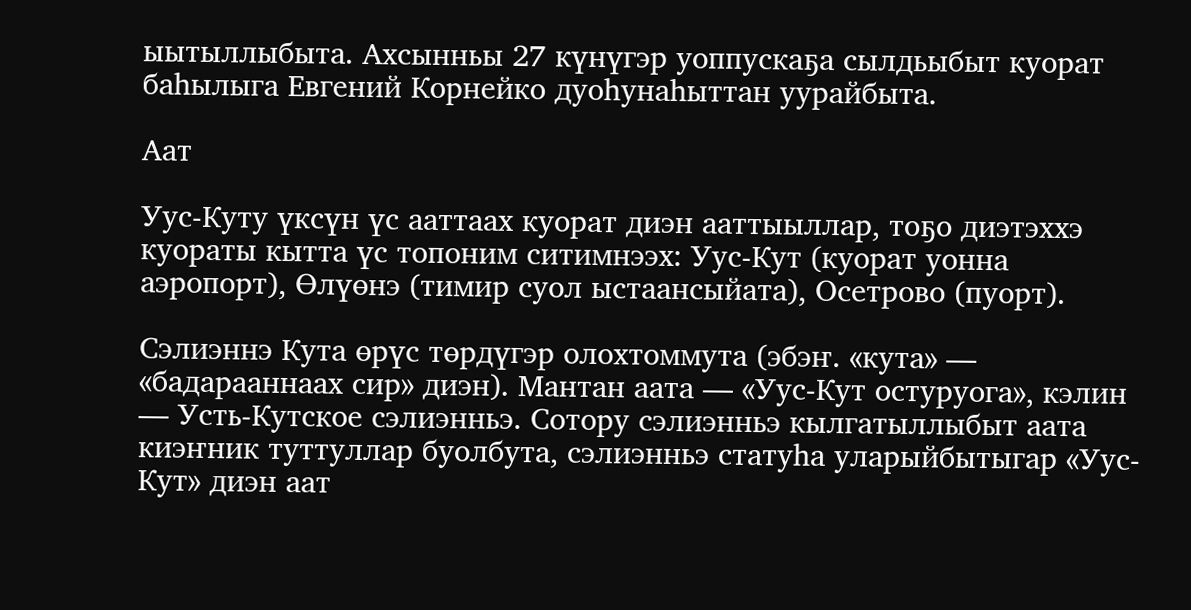ыытыллыбыта. Ахсынньы 27 күнүгэр уоппускаҕа сылдьыбыт куорат баһылыга Евгений Корнейко дуоһунаһыттан уурайбыта.

Аат

Уус-Куту үксүн үс ааттаах куорат диэн ааттыыллар, тоҕо диэтэххэ куораты кытта үс топоним ситимнээх: Уус-Кут (куорат уонна аэропорт), Өлүөнэ (тимир суол ыстаансыйата), Осетрово (пуорт).

Сэлиэннэ Кута өрүс төрдүгэр олохтоммута (эбэҥ. «кута» — «бадарааннаах сир» диэн). Мантан аата — «Уус-Кут остуруога», кэлин — Усть-Кутское сэлиэнньэ. Сотору сэлиэнньэ кылгатыллыбыт аата киэҥник туттуллар буолбута, сэлиэнньэ статуһа уларыйбытыгар «Уус-Кут» диэн аат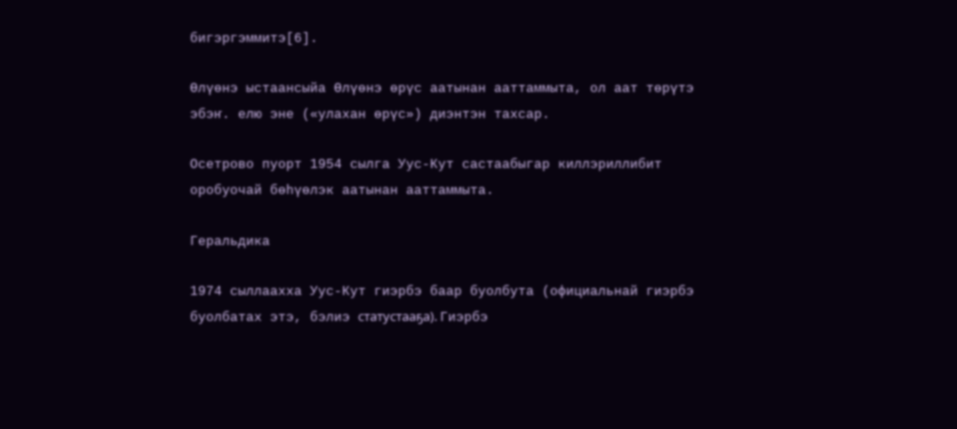бигэргэммитэ[6].

Өлүөнэ ыстаансыйа Өлүөнэ өрүс аатынан ааттаммыта, ол аат төрүтэ эбэҥ. елю эне («улахан өрүс») диэнтэн тахсар.

Осетрово пуорт 1954 сылга Уус-Кут састаабыгар киллэриллибит оробуочай бөһүөлэк аатынан ааттаммыта.

Геральдика

1974 сыллаахха Уус-Кут гиэрбэ баар буолбута (официальнай гиэрбэ буолбатах этэ, бэлиэ статустааҕа). Гиэрбэ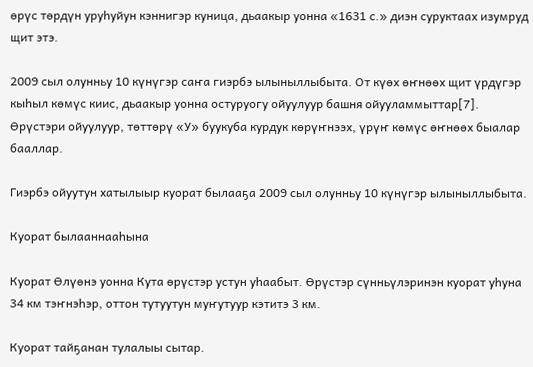өрүс төрдүн уруһуйун кэннигэр куница, дьаакыр уонна «1631 с.» диэн суруктаах изумруд щит этэ.

2009 сыл олунньу 10 күнүгэр саҥа гиэрбэ ылыныллыбыта. От күөх өҥнөөх щит үрдүгэр кыһыл көмүс киис, дьаакыр уонна остуруогу ойуулуур башня ойууламмыттар[7]. Өрүстэри ойуулуур, төттөрү «У» буукуба курдук көрүҥнээх, үрүҥ көмүс өҥнөөх быалар бааллар.

Гиэрбэ ойуутун хатылыыр куорат былааҕа 2009 сыл олунньу 10 күнүгэр ылыныллыбыта.

Куорат былааннааһына

Куорат Өлүөнэ уонна Кута өрүстэр устун уһаабыт. Өрүстэр сүнньүлэринэн куорат уһуна 34 км тэҥнэһэр, оттон тутуутун муҥутуур кэтитэ 3 км.

Куорат тайҕанан тулалыы сытар.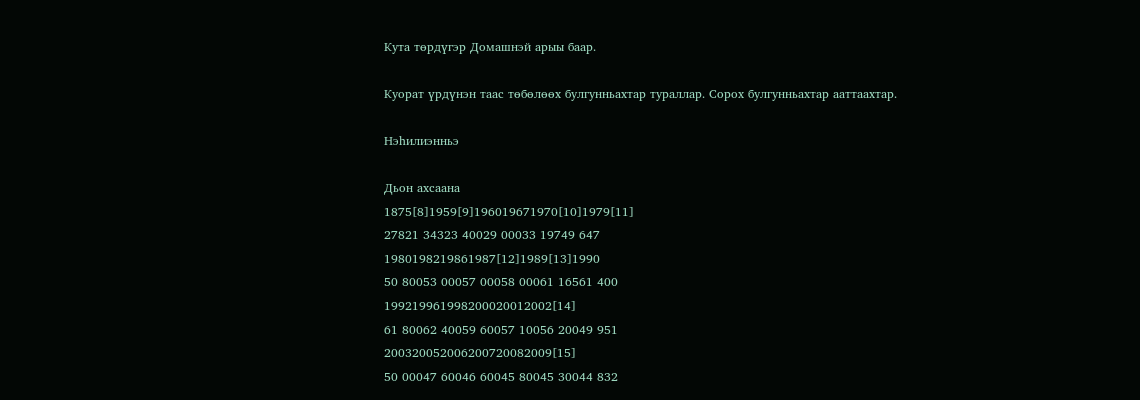Кута төрдүгэр Домашнэй арыы баар.

Куорат үрдүнэн таас төбөлөөх булгунньахтар тураллар. Сорох булгунньахтар ааттаахтар.

Нэһилиэнньэ

Дьон ахсаана
1875[8]1959[9]196019671970[10]1979[11]
27821 34323 40029 00033 19749 647
1980198219861987[12]1989[13]1990
50 80053 00057 00058 00061 16561 400
199219961998200020012002[14]
61 80062 40059 60057 10056 20049 951
200320052006200720082009[15]
50 00047 60046 60045 80045 30044 832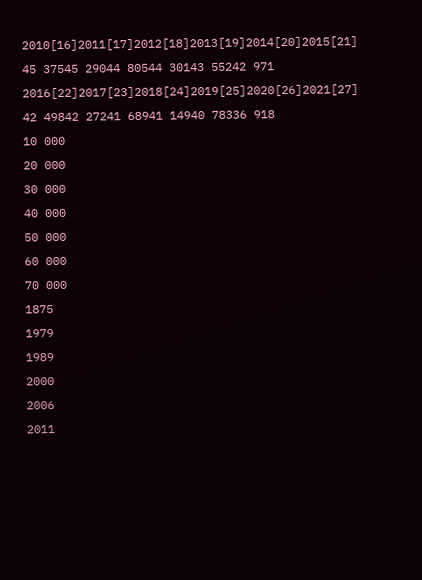2010[16]2011[17]2012[18]2013[19]2014[20]2015[21]
45 37545 29044 80544 30143 55242 971
2016[22]2017[23]2018[24]2019[25]2020[26]2021[27]
42 49842 27241 68941 14940 78336 918
10 000
20 000
30 000
40 000
50 000
60 000
70 000
1875
1979
1989
2000
2006
2011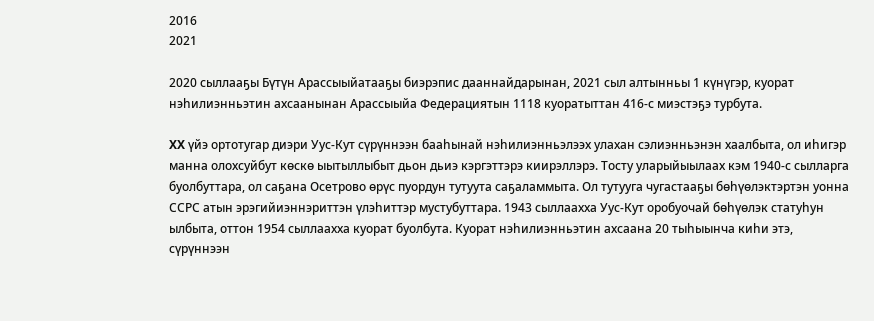2016
2021

2020 сыллааҕы Бүтүн Арассыыйатааҕы биэрэпис дааннайдарынан, 2021 сыл алтынньы 1 күнүгэр, куорат нэһилиэнньэтин ахсаанынан Арассыыйа Федерациятын 1118 куоратыттан 416-с миэстэҕэ турбута.

XX үйэ ортотугар диэри Уус-Кут сүрүннээн бааһынай нэһилиэнньэлээх улахан сэлиэнньэнэн хаалбыта, ол иһигэр манна олохсуйбут көскө ыытыллыбыт дьон дьиэ кэргэттэрэ киирэллэрэ. Тосту уларыйыылаах кэм 1940-с сылларга буолбуттара, ол саҕана Осетрово өрүс пуордун тутуута саҕаламмыта. Ол тутууга чугастааҕы бөһүөлэктэртэн уонна ССРС атын эрэгийиэннэриттэн үлэһиттэр мустубуттара. 1943 сыллаахха Уус-Кут оробуочай бөһүөлэк статуһун ылбыта, оттон 1954 сыллаахха куорат буолбута. Куорат нэһилиэнньэтин ахсаана 20 тыһыынча киһи этэ, сүрүннээн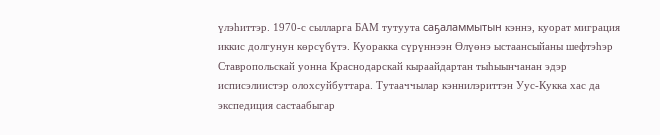үлэһиттэр. 1970-с сылларга БАМ тутуута саҕаламмытын кэннэ, куорат миграция иккис долгунун көрсүбүтэ. Куоракка сүрүннээн Өлүөнэ ыстаансыйаны шефтэһэр Ставропольскай уонна Краснодарскай кыраайдартан тыһыынчанан эдэр исписэлиистэр олохсуйбуттара. Тутааччылар кэннилэриттэн Уус-Кукка хас да экспедиция састаабыгар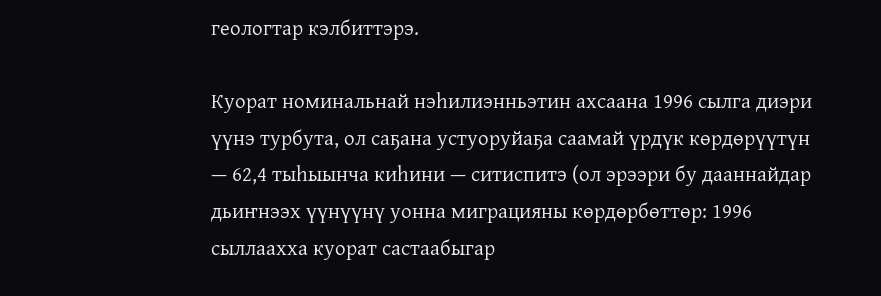геологтар кэлбиттэрэ.

Куорат номинальнай нэһилиэнньэтин ахсаана 1996 сылга диэри үүнэ турбута, ол саҕана устуоруйаҕа саамай үрдүк көрдөрүүтүн — 62,4 тыһыынча киһини — ситиспитэ (ол эрээри бу дааннайдар дьиҥнээх үүнүүнү уонна миграцияны көрдөрбөттөр: 1996 сыллаахха куорат састаабыгар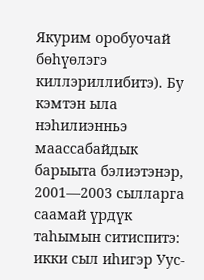Якурим оробуочай бөһүөлэгэ киллэриллибитэ). Бу кэмтэн ыла нэһилиэнньэ маассабайдык барыыта бэлиэтэнэр, 2001—2003 сылларга саамай үрдүк таһымын ситиспитэ: икки сыл иһигэр Уус-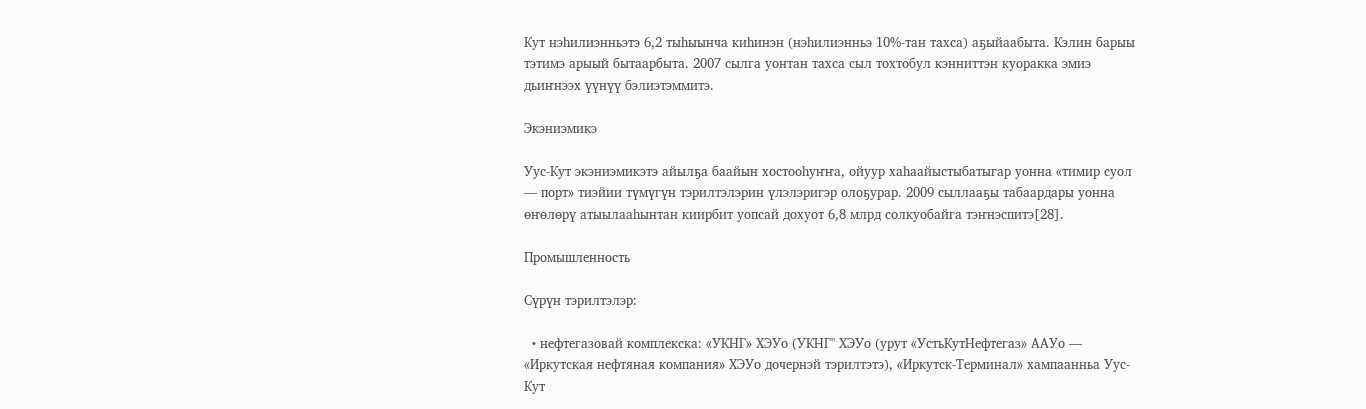Кут нэһилиэнньэтэ 6,2 тыһыынча киһинэн (нэһилиэнньэ 10%-тан тахса) аҕыйаабыта. Кэлин барыы тэтимэ арыый бытаарбыта. 2007 сылга уонтан тахса сыл тохтобул кэнниттэн куоракка эмиэ дьиҥнээх үүнүү бэлиэтэммитэ.

Экэниэмикэ

Уус-Кут экэниэмикэтэ айылҕа баайын хостооһуҥҥа, ойуур хаһаайыстыбатыгар уонна «тимир суол — порт» тиэйии түмүгүн тэрилтэлэрин үлэлэригэр олоҕурар. 2009 сыллааҕы табаардары уонна өҥөлөрү атыылааһынтан киирбит уопсай дохуот 6,8 млрд солкуобайга тэҥнэспитэ[28].

Промышленность

Сүрүн тэрилтэлэр:

  • нефтегазовай комплекска: «УКНГ» ХЭУо (УКНГ" ХЭУо (урут «УстьКутНефтегаз» ААУо — «Иркутская нефтяная компания» ХЭУо дочернэй тэрилтэтэ), «Иркутск-Терминал» хампаанньа Уус-Кут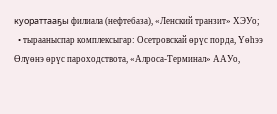куораттааҕы филиала (нефтебаза), «Ленский транзит» ХЭУо;
  • тырааныспар комплексыгар: Осетровскай өрүс порда, Үөһээ Өлүөнэ өрүс пароходствота, «Алроса-Терминал» ААУо,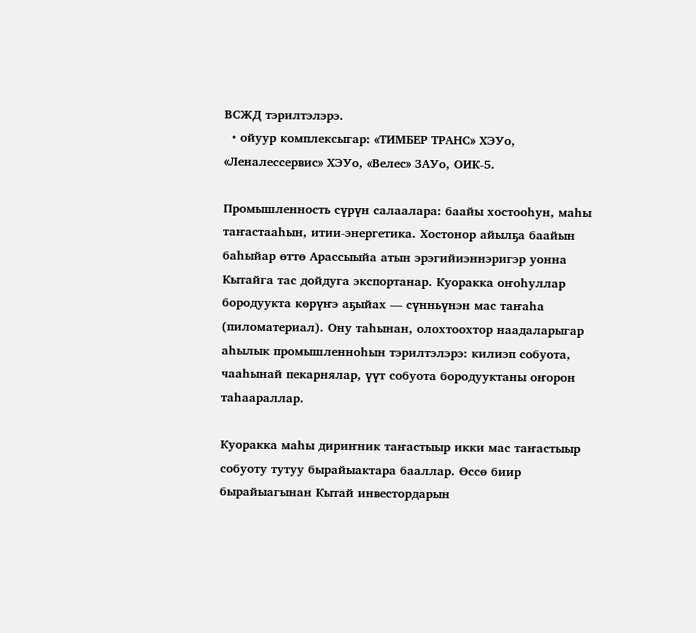ВСЖД тэрилтэлэрэ.
  • ойуур комплексыгар: «ТИМБЕР ТРАНС» ХЭУо, «Леналессервис» ХЭУо, «Велес» ЗАУо, ОИК-5.

Промышленность сүрүн салаалара: баайы хостооһун, маһы таҥастааһын, итии-энергетика. Хостонор айылҕа баайын баһыйар өттө Арассыыйа атын эрэгийиэннэригэр уонна Кытайга тас дойдуга экспортанар. Куоракка оҥоһуллар бородуукта көрүҥэ аҕыйах — сүнньүнэн мас таҥаһа (пиломатериал). Ону таһынан, олохтоохтор наадаларыгар аһылык промышленноһын тэрилтэлэрэ: килиэп собуота, чааһынай пекарнялар, үүт собуота бородууктаны оҥорон таһаараллар.

Куоракка маһы дириҥник таҥастыыр икки мас таҥастыыр собуоту тутуу бырайыактара бааллар. Өссө биир бырайыагынан Кытай инвестордарын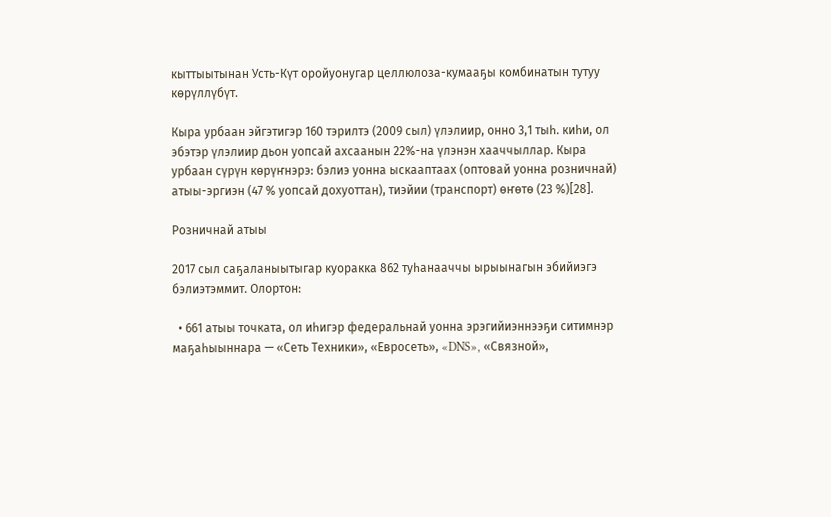кыттыытынан Усть-Күт оройуонугар целлюлоза-кумааҕы комбинатын тутуу көрүллүбүт.

Кыра урбаан эйгэтигэр 160 тэрилтэ (2009 сыл) үлэлиир, онно 3,1 тыһ. киһи, ол эбэтэр үлэлиир дьон уопсай ахсаанын 22%-на үлэнэн хааччыллар. Кыра урбаан сүрүн көрүҥнэрэ: бэлиэ уонна ыскааптаах (оптовай уонна розничнай) атыы-эргиэн (47 % уопсай дохуоттан), тиэйии (транспорт) өҥөтө (23 %)[28].

Розничнай атыы

2017 сыл саҕаланыытыгар куоракка 862 туһанааччы ырыынагын эбийиэгэ бэлиэтэммит. Олортон:

  • 661 атыы точката, ол иһигэр федеральнай уонна эрэгийиэннээҕи ситимнэр маҕаһыыннара — «Сеть Техники», «Евросеть», «DNS», «Связной»,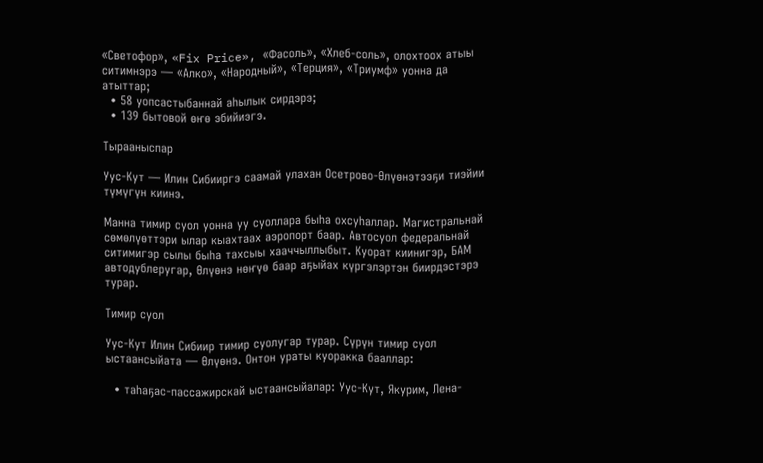«Светофор», «Fix Price», «Фасоль», «Хлеб-соль», олохтоох атыы ситимнэрэ — «Алко», «Народный», «Терция», «Триумф» уонна да атыттар;
  • 58 уопсастыбаннай аһылык сирдэрэ;
  • 139 бытовой өҥө эбийиэгэ.

Тырааныспар

Уус-Кут — Илин Сибииргэ саамай улахан Осетрово-Өлүөнэтээҕи тиэйии түмүгүн киинэ.

Манна тимир суол уонна уу суоллара быһа охсуһаллар. Магистральнай сөмөлүөттэри ылар кыахтаах аэропорт баар. Автосуол федеральнай ситимигэр сылы быһа тахсыы хааччыллыбыт. Куорат киинигэр, БАМ автодублеругар, Өлүөнэ нөҥүө баар аҕыйах күргэлэртэн биирдэстэрэ турар.

Тимир суол

Уус-Кут Илин Сибиир тимир суолугар турар. Сүрүн тимир суол ыстаансыйата — Өлүөнэ. Онтон ураты куоракка бааллар:

  • таһаҕас-пассажирскай ыстаансыйалар: Уус-Кут, Якурим, Лена-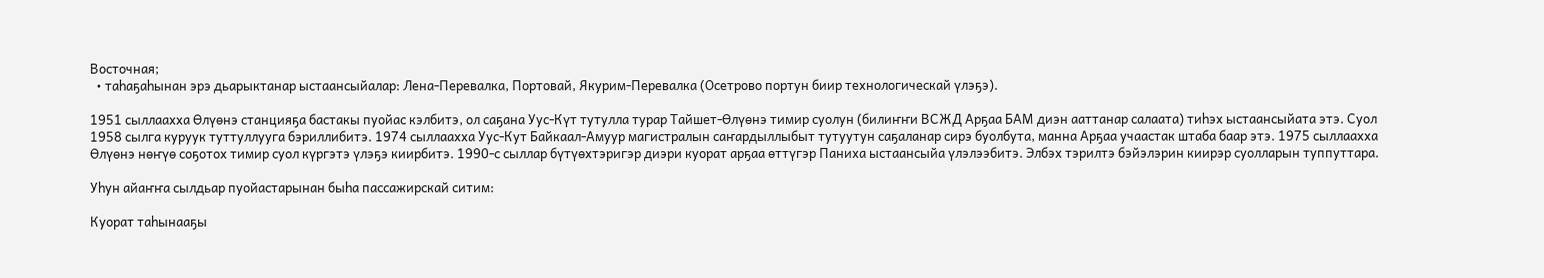Восточная;
  • таһаҕаһынан эрэ дьарыктанар ыстаансыйалар: Лена-Перевалка, Портовай, Якурим-Перевалка (Осетрово портун биир технологическай үлэҕэ).

1951 сыллаахха Өлүөнэ станцияҕа бастакы пуойас кэлбитэ, ол саҕана Уус-Күт тутулла турар Тайшет-Өлүөнэ тимир суолун (билиҥҥи ВСЖД Арҕаа БАМ диэн ааттанар салаата) тиһэх ыстаансыйата этэ. Суол 1958 сылга куруук туттуллууга бэриллибитэ. 1974 сыллаахха Уус-Кут Байкаал-Амуур магистралын саҥардыллыбыт тутуутун саҕаланар сирэ буолбута, манна Арҕаа учаастак штаба баар этэ. 1975 сыллаахха Өлүөнэ нөҥүө соҕотох тимир суол күргэтэ үлэҕэ киирбитэ. 1990-с сыллар бүтүөхтэригэр диэри куорат арҕаа өттүгэр Паниха ыстаансыйа үлэлээбитэ. Элбэх тэрилтэ бэйэлэрин киирэр суолларын туппуттара.

Уһун айаҥҥа сылдьар пуойастарынан быһа пассажирскай ситим:

Куорат таһынааҕы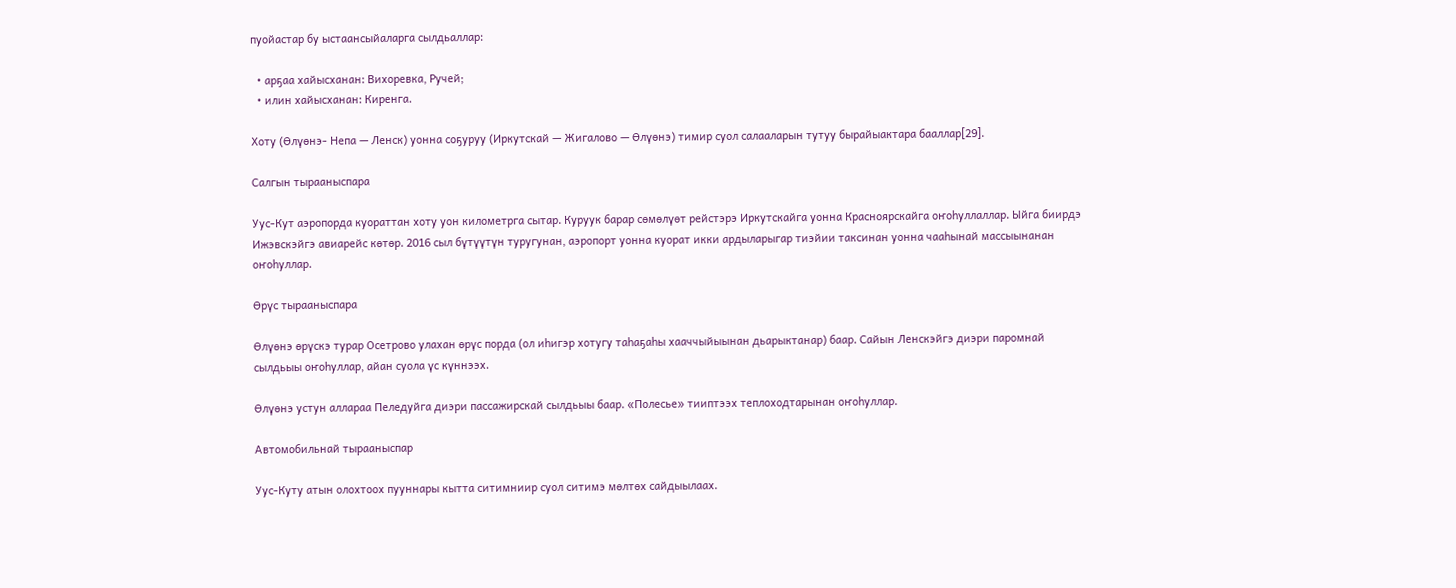пуойастар бу ыстаансыйаларга сылдьаллар:

  • арҕаа хайысханан: Вихоревка, Ручей;
  • илин хайысханан: Киренга.

Хоту (Өлүөнэ- Непа — Ленск) уонна соҕуруу (Иркутскай — Жигалово — Өлүөнэ) тимир суол салааларын тутуу бырайыактара бааллар[29].

Салгын тырааныспара

Уус-Кут аэропорда куораттан хоту уон километрга сытар. Куруук барар сөмөлүөт рейстэрэ Иркутскайга уонна Красноярскайга оҥоһуллаллар. Ыйга биирдэ Ижэвскэйгэ авиарейс көтөр. 2016 сыл бүтүүтүн туругунан, аэропорт уонна куорат икки ардыларыгар тиэйии таксинан уонна чааһынай массыынанан оҥоһуллар.

Өрүс тырааныспара

Өлүөнэ өрүскэ турар Осетрово улахан өрүс порда (ол иһигэр хотугу таһаҕаһы хааччыйыынан дьарыктанар) баар. Сайын Ленскэйгэ диэри паромнай сылдьыы оҥоһуллар, айан суола үс күннээх.

Өлүөнэ устун аллараа Пеледуйга диэри пассажирскай сылдьыы баар. «Полесье» тииптээх теплоходтарынан оҥоһуллар.

Автомобильнай тырааныспар

Уус-Куту атын олохтоох пууннары кытта ситимниир суол ситимэ мөлтөх сайдыылаах.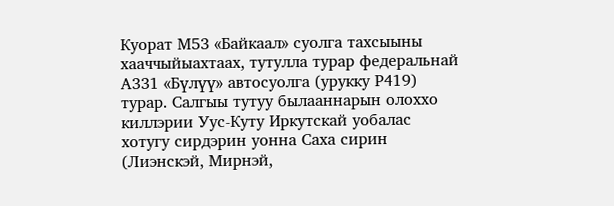Куорат М53 «Байкаал» суолга тахсыыны хааччыйыахтаах, тутулла турар федеральнай А331 «Бүлүү» автосуолга (урукку Р419) турар. Салгыы тутуу былааннарын олоххо киллэрии Уус-Куту Иркутскай уобалас хотугу сирдэрин уонна Саха сирин (Лиэнскэй, Мирнэй,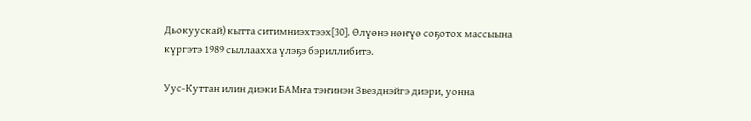Дьокуускай) кытта ситимниэхтээх[30]. Өлүөнэ нөҥүө соҕотох массыына күргэтэ 1989 сыллаахха үлэҕэ бэриллибитэ.

Уус-Куттан илин диэки БАМҥа тэҥинэн Звезднэйгэ диэри, уонна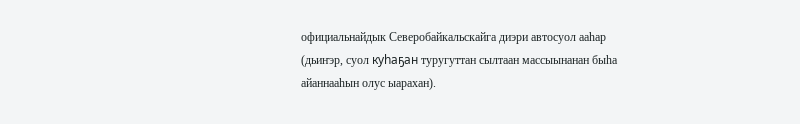официальнайдык Северобайкальскайга диэри автосуол ааһар (дьиҥэр, суол куһаҕан туругуттан сылтаан массыынанан быһа айаннааһын олус ыарахан).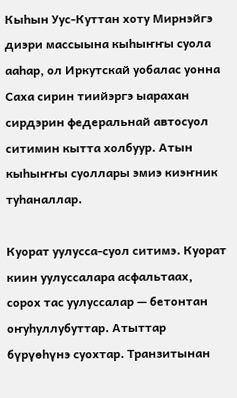Кыһын Уус-Куттан хоту Мирнэйгэ диэри массыына кыһыҥҥы суола ааһар, ол Иркутскай уобалас уонна Саха сирин тиийэргэ ыарахан сирдэрин федеральнай автосуол ситимин кытта холбуур. Атын кыһыҥҥы суоллары эмиэ киэҥник туһаналлар.

Куорат уулусса-суол ситимэ. Куорат киин уулуссалара асфальтаах, сорох тас уулуссалар — бетонтан оҥуһуллубуттар. Атыттар бүрүөһүнэ суохтар. Транзитынан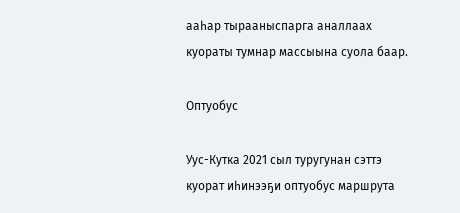ааһар тырааныспарга аналлаах куораты тумнар массыына суола баар.

Оптуобус

Уус-Кутка 2021 сыл туругунан сэттэ куорат иһинээҕи оптуобус маршрута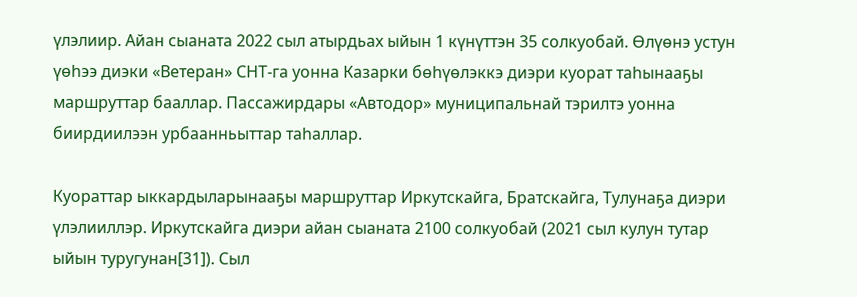үлэлиир. Айан сыаната 2022 сыл атырдьах ыйын 1 күнүттэн 35 солкуобай. Өлүөнэ устун үөһээ диэки «Ветеран» СНТ-га уонна Казарки бөһүөлэккэ диэри куорат таһынааҕы маршруттар бааллар. Пассажирдары «Автодор» муниципальнай тэрилтэ уонна биирдиилээн урбаанньыттар таһаллар.

Куораттар ыккардыларынааҕы маршруттар Иркутскайга, Братскайга, Тулунаҕа диэри үлэлииллэр. Иркутскайга диэри айан сыаната 2100 солкуобай (2021 сыл кулун тутар ыйын туругунан[31]). Сыл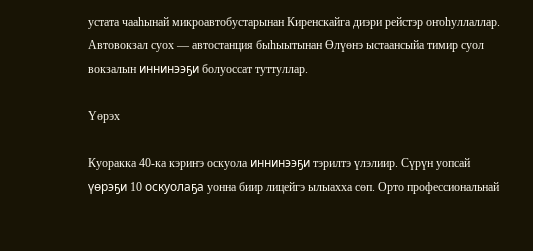устата чааһынай микроавтобустарынан Киренскайга диэри рейстэр оҥоһуллаллар. Автовокзал суох — автостанция быһыытынан Өлүөнэ ыстаансыйа тимир суол вокзалын иннинээҕи болуоссат туттуллар.

Үөрэх

Куоракка 40-ка кэриҥэ оскуола иннинээҕи тэрилтэ үлэлиир. Сүрүн уопсай үөрэҕи 10 оскуолаҕа уонна биир лицейгэ ылыахха сөп. Орто профессиональнай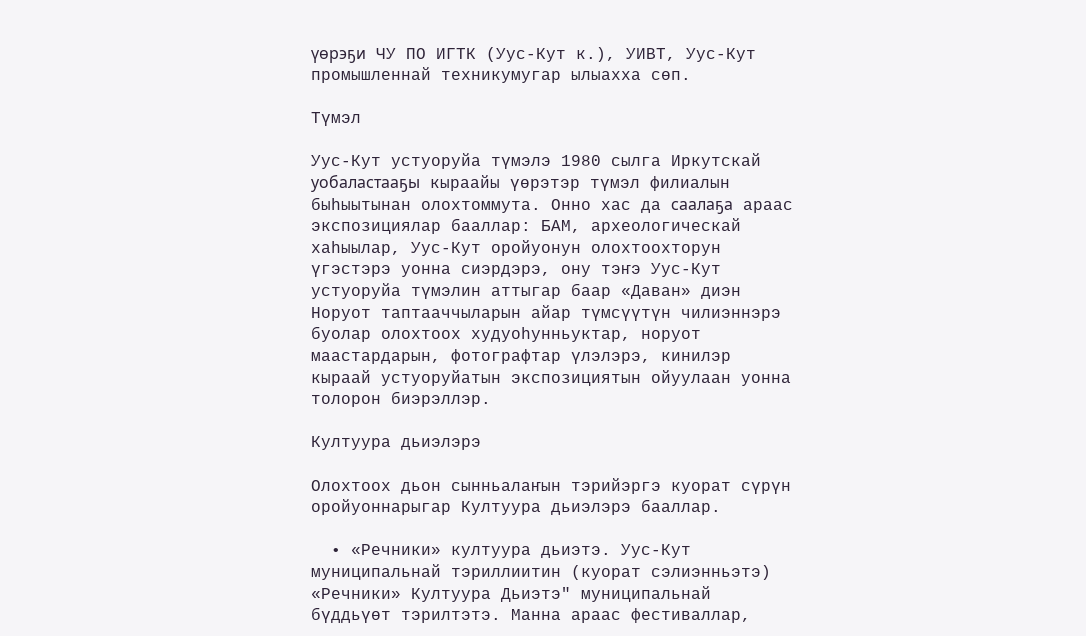үөрэҕи ЧУ ПО ИГТК (Уус-Кут к.), УИВТ, Уус-Кут промышленнай техникумугар ылыахха сөп.

Түмэл

Уус-Кут устуоруйа түмэлэ 1980 сылга Иркутскай уобаластааҕы кыраайы үөрэтэр түмэл филиалын быһыытынан олохтоммута. Онно хас да саалаҕа араас экспозициялар бааллар: БАМ, археологическай хаһыылар, Уус-Кут оройуонун олохтоохторун үгэстэрэ уонна сиэрдэрэ, ону тэҥэ Уус-Кут устуоруйа түмэлин аттыгар баар «Даван» диэн Норуот таптааччыларын айар түмсүүтүн чилиэннэрэ буолар олохтоох худуоһунньуктар, норуот маастардарын, фотографтар үлэлэрэ, кинилэр кыраай устуоруйатын экспозициятын ойуулаан уонна толорон биэрэллэр.

Култуура дьиэлэрэ

Олохтоох дьон сынньалаҥын тэрийэргэ куорат сүрүн оройуоннарыгар Култуура дьиэлэрэ бааллар.

  • «Речники» култуура дьиэтэ. Уус-Кут муниципальнай тэриллиитин (куорат сэлиэнньэтэ) «Речники» Култуура Дьиэтэ" муниципальнай бүддьүөт тэрилтэтэ. Манна араас фестиваллар,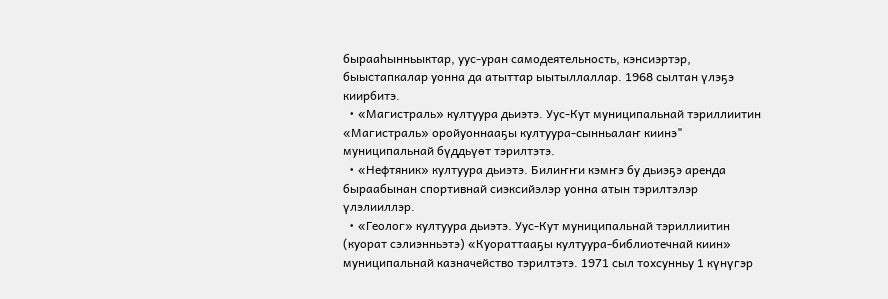бырааһынньыктар, уус-уран самодеятельность, кэнсиэртэр, быыстапкалар уонна да атыттар ыытыллаллар. 1968 сылтан үлэҕэ киирбитэ.
  • «Магистраль» култуура дьиэтэ. Уус-Кут муниципальнай тэриллиитин «Магистраль» оройуоннааҕы култуура-сынньалаҥ киинэ" муниципальнай бүддьүөт тэрилтэтэ.
  • «Нефтяник» култуура дьиэтэ. Билиҥҥи кэмҥэ бу дьиэҕэ аренда быраабынан спортивнай сиэксийэлэр уонна атын тэрилтэлэр үлэлииллэр.
  • «Геолог» култуура дьиэтэ. Уус-Кут муниципальнай тэриллиитин (куорат сэлиэнньэтэ) «Куораттааҕы култуура-библиотечнай киин» муниципальнай казначейство тэрилтэтэ. 1971 сыл тохсунньу 1 күнүгэр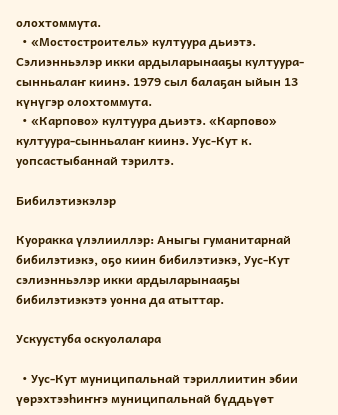олохтоммута.
  • «Мостостроитель» култуура дьиэтэ. Сэлиэнньэлэр икки ардыларынааҕы култуура-сынньалаҥ киинэ. 1979 сыл балаҕан ыйын 13 күнүгэр олохтоммута.
  • «Карпово» култуура дьиэтэ. «Карпово» култуура-сынньалаҥ киинэ. Уус-Кут к. уопсастыбаннай тэрилтэ.

Бибилэтиэкэлэр

Куоракка үлэлииллэр: Аныгы гуманитарнай бибилэтиэкэ, оҕо киин бибилэтиэкэ, Уус-Кут сэлиэнньэлэр икки ардыларынааҕы бибилэтиэкэтэ уонна да атыттар.

Ускуустуба оскуолалара

  • Уус-Кут муниципальнай тэриллиитин эбии үөрэхтээһиҥҥэ муниципальнай бүддьүөт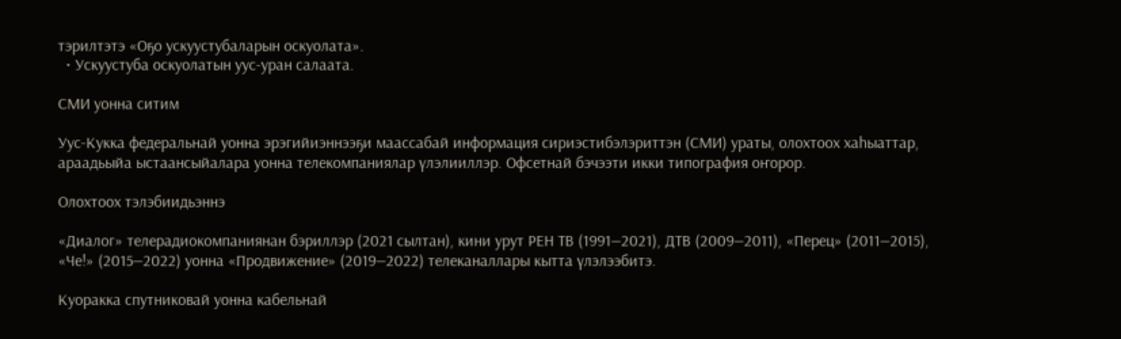тэрилтэтэ «Оҕо ускуустубаларын оскуолата».
  • Ускуустуба оскуолатын уус-уран салаата.

СМИ уонна ситим

Уус-Кукка федеральнай уонна эрэгийиэннээҕи маассабай информация сириэстибэлэриттэн (СМИ) ураты, олохтоох хаһыаттар, араадьыйа ыстаансыйалара уонна телекомпаниялар үлэлииллэр. Офсетнай бэчээти икки типография оҥорор.

Олохтоох тэлэбиидьэннэ

«Диалог» телерадиокомпаниянан бэриллэр (2021 сылтан), кини урут РЕН ТВ (1991—2021), ДТВ (2009—2011), «Перец» (2011—2015), «Че!» (2015—2022) уонна «Продвижение» (2019—2022) телеканаллары кытта үлэлээбитэ.

Куоракка спутниковай уонна кабельнай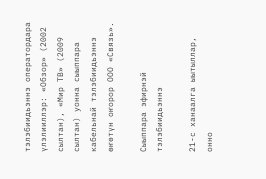тэлэбиидьэннэ оператордара үлэлииллэр: «Обзор» (2002 сылтан), «Мир ТВ» (2009 сылтан) уонна сыыппара кабельнай тэлэбиидьэннэ өҥөтүн оҥорор ООО «Связь».

Сыыппара эфирнэй тэлэбиидьэннэ

21-с ханаалга ыытыллар, онно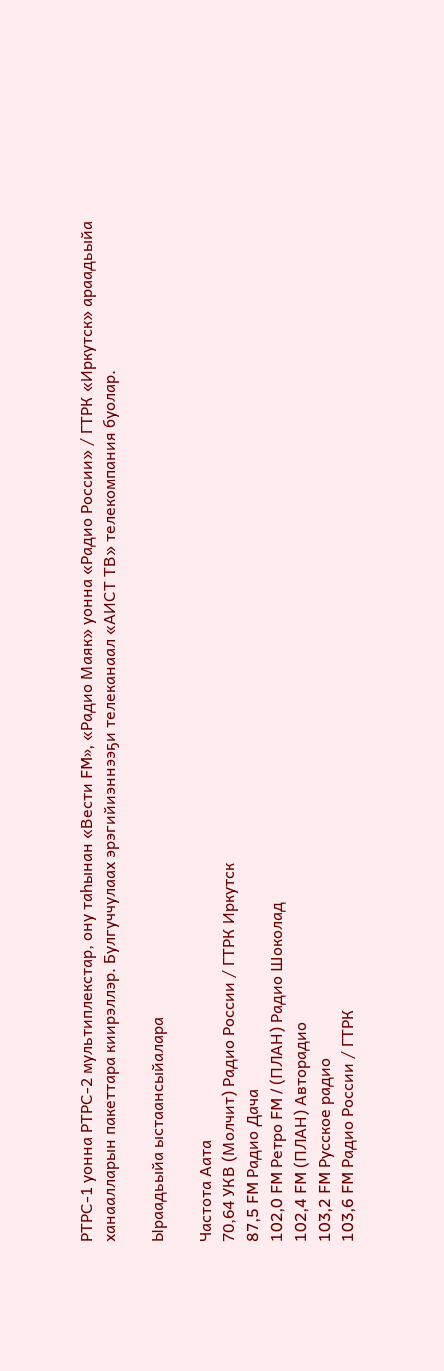РТРС-1 уонна РТРС-2 мультиплекстар, ону таһынан «Вести FM», «Радио Маяк» уонна «Радио России» / ГТРК «Иркутск» араадьыйа ханаалларын пакеттара киирэллэр. Булгуччулаах эрэгийиэннээҕи телеканаал «АИСТ ТВ» телекомпания буолар.

Ыраадьыйа ыстаансыйалара

Частота Аата
70,64 УКВ (Молчит) Радио России / ГТРК Иркутск
87,5 FM Радио Дача
102,0 FM Ретро FM / (ПЛАН) Радио Шоколад
102,4 FM (ПЛАН) Авторадио
103,2 FM Русское радио
103,6 FM Радио России / ГТРК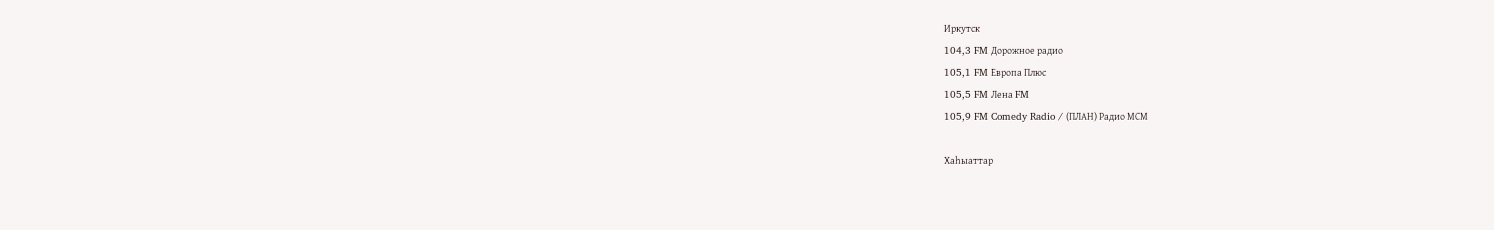Иркутск
104,3 FM Дорожное радио
105,1 FM Европа Плюс
105,5 FM Лена FM
105,9 FM Comedy Radio / (ПЛАН) Радио МСМ

Хаһыаттар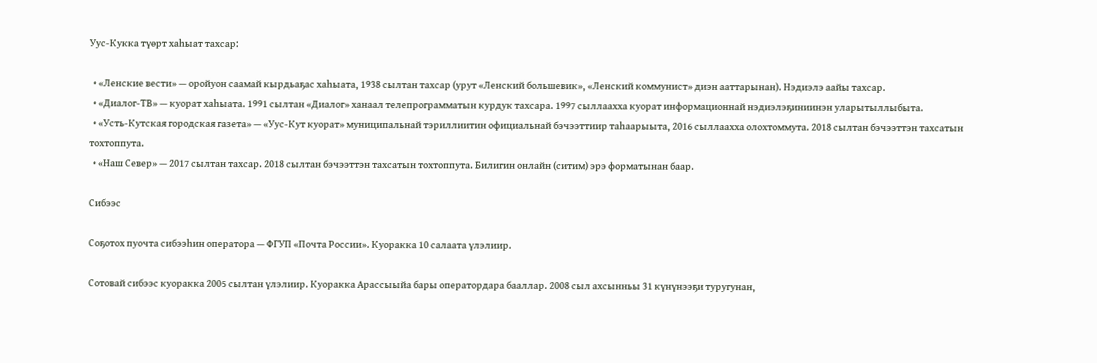Уус-Кукка түөрт хаһыат тахсар:

  • «Ленские вести» — оройуон саамай кырдьаҕас хаһыата, 1938 сылтан тахсар (урут «Ленский большевик», «Ленский коммунист» диэн ааттарынан). Нэдиэлэ аайы тахсар.
  • «Диалог-ТВ» — куорат хаһыата. 1991 сылтан «Диалог» ханаал телепрограмматын курдук тахсара. 1997 сыллаахха куорат информационнай нэдиэлэҕиниинэн уларытыллыбыта.
  • «Усть-Кутская городская газета» — «Уус-Кут куорат» муниципальнай тэриллиитин официальнай бэчээттиир таһаарыыта, 2016 сыллаахха олохтоммута. 2018 сылтан бэчээттэн тахсатын тохтоппута.
  • «Наш Север» — 2017 сылтан тахсар. 2018 сылтан бэчээттэн тахсатын тохтоппута. Билигин онлайн (ситим) эрэ форматынан баар.

Сибээс

Соҕотох пуочта сибээһин оператора — ФГУП «Почта России». Куоракка 10 салаата үлэлиир.

Сотовай сибээс куоракка 2005 сылтан үлэлиир. Куоракка Арассыыйа бары оператордара бааллар. 2008 сыл ахсынньы 31 күнүнээҕи туругунан,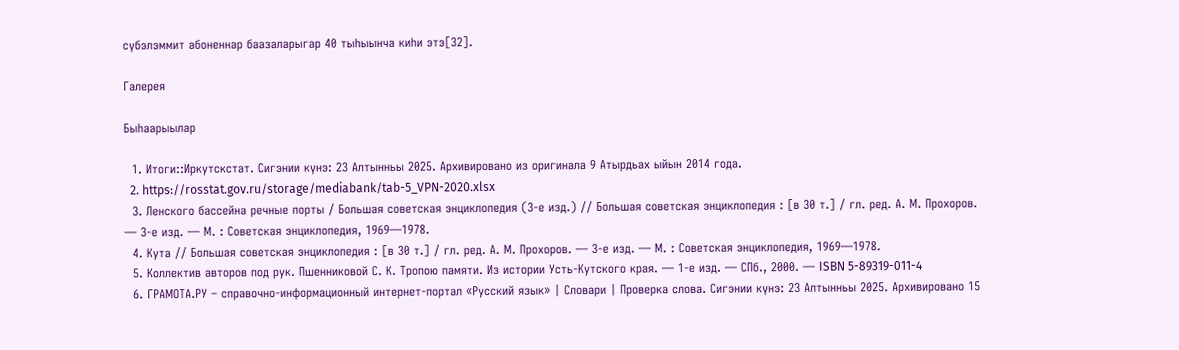сүбэлэммит абоненнар баазаларыгар 40 тыһыынча киһи этэ[32].

Галерея

Быһаарыылар

  1. Итоги::Иркутскстат. Сигэнии күнэ: 23 Алтынньы 2025. Архивировано из оригинала 9 Атырдьах ыйын 2014 года.
  2. https://rosstat.gov.ru/storage/mediabank/tab-5_VPN-2020.xlsx
  3. Ленского бассейна речные порты / Большая советская энциклопедия (3-е изд.) // Большая советская энциклопедия : [в 30 т.] / гл. ред. А. М. Прохоров. — 3-е изд. — М. : Советская энциклопедия, 1969—1978.
  4. Кута // Большая советская энциклопедия : [в 30 т.] / гл. ред. А. М. Прохоров. — 3-е изд. — М. : Советская энциклопедия, 1969—1978.
  5. Коллектив авторов под рук. Пшенниковой С. К. Тропою памяти. Из истории Усть-Кутского края. — 1-е изд. — СПб., 2000. — ISBN 5-89319-011-4
  6. ГРАМОТА.РУ – справочно-информационный интернет-портал «Русский язык» | Словари | Проверка слова. Сигэнии күнэ: 23 Алтынньы 2025. Архивировано 15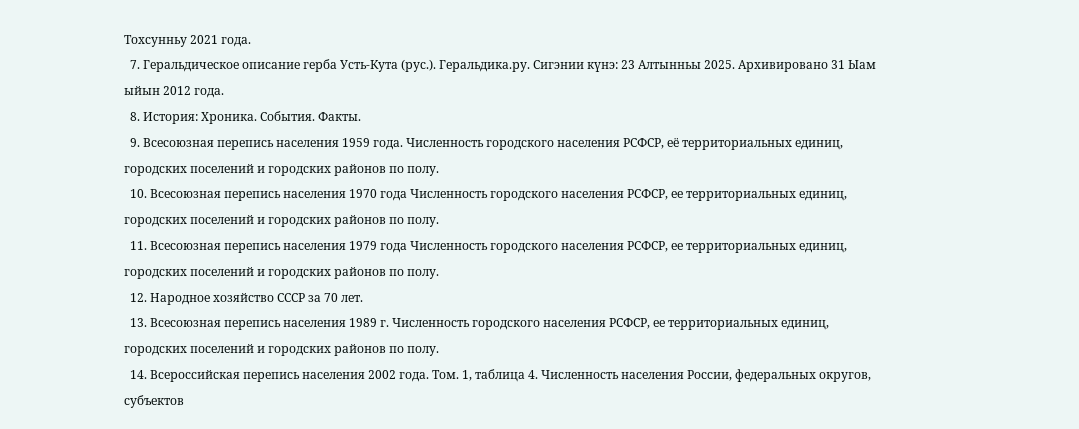Тохсунньу 2021 года.
  7. Геральдическое описание герба Усть-Кута (рус.). Геральдика.ру. Сигэнии күнэ: 23 Алтынньы 2025. Архивировано 31 Ыам ыйын 2012 года.
  8. История: Хроника. События. Факты.
  9. Всесоюзная перепись населения 1959 года. Численность городского населения РСФСР, её территориальных единиц, городских поселений и городских районов по полу.
  10. Всесоюзная перепись населения 1970 года Численность городского населения РСФСР, ее территориальных единиц, городских поселений и городских районов по полу.
  11. Всесоюзная перепись населения 1979 года Численность городского населения РСФСР, ее территориальных единиц, городских поселений и городских районов по полу.
  12. Народное хозяйство СССР за 70 лет.
  13. Всесоюзная перепись населения 1989 г. Численность городского населения РСФСР, ее территориальных единиц, городских поселений и городских районов по полу.
  14. Всероссийская перепись населения 2002 года. Том. 1, таблица 4. Численность населения России, федеральных округов, субъектов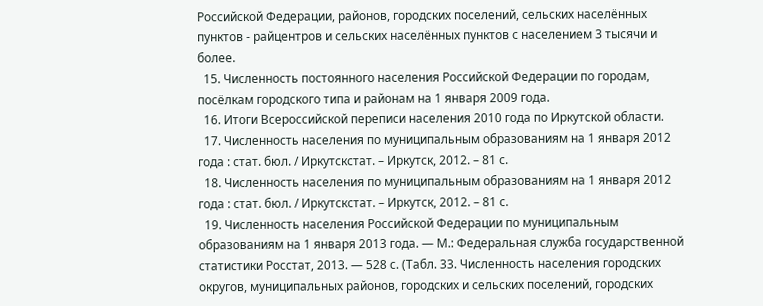Российской Федерации, районов, городских поселений, сельских населённых пунктов - райцентров и сельских населённых пунктов с населением 3 тысячи и более.
  15. Численность постоянного населения Российской Федерации по городам, посёлкам городского типа и районам на 1 января 2009 года.
  16. Итоги Всероссийской переписи населения 2010 года по Иркутской области.
  17. Численность населения по муниципальным образованиям на 1 января 2012 года : стат. бюл. / Иркутскстат. – Иркутск, 2012. – 81 с.
  18. Численность населения по муниципальным образованиям на 1 января 2012 года : стат. бюл. / Иркутскстат. – Иркутск, 2012. – 81 с.
  19. Численность населения Российской Федерации по муниципальным образованиям на 1 января 2013 года. — М.: Федеральная служба государственной статистики Росстат, 2013. — 528 с. (Табл. 33. Численность населения городских округов, муниципальных районов, городских и сельских поселений, городских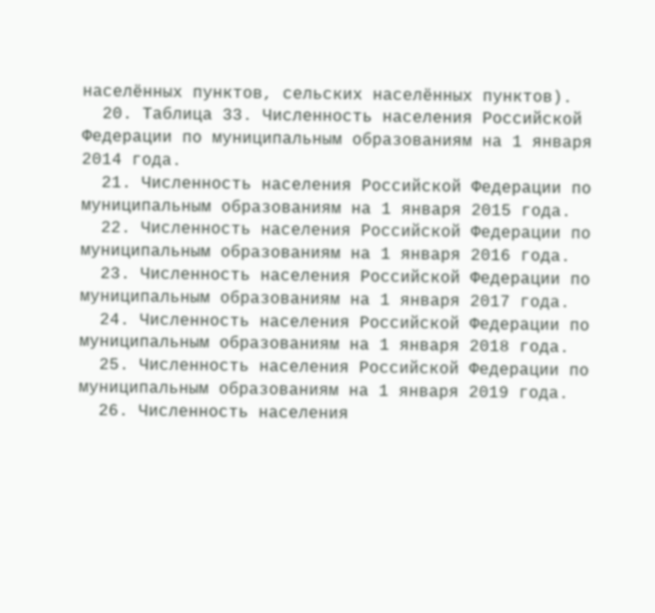населённых пунктов, сельских населённых пунктов).
  20. Таблица 33. Численность населения Российской Федерации по муниципальным образованиям на 1 января 2014 года.
  21. Численность населения Российской Федерации по муниципальным образованиям на 1 января 2015 года.
  22. Численность населения Российской Федерации по муниципальным образованиям на 1 января 2016 года.
  23. Численность населения Российской Федерации по муниципальным образованиям на 1 января 2017 года.
  24. Численность населения Российской Федерации по муниципальным образованиям на 1 января 2018 года.
  25. Численность населения Российской Федерации по муниципальным образованиям на 1 января 2019 года.
  26. Численность населения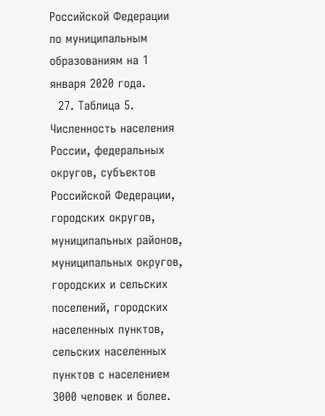Российской Федерации по муниципальным образованиям на 1 января 2020 года.
  27. Таблица 5. Численность населения России, федеральных округов, субъектов Российской Федерации, городских округов, муниципальных районов, муниципальных округов, городских и сельских поселений, городских населенных пунктов, сельских населенных пунктов с населением 3000 человек и более.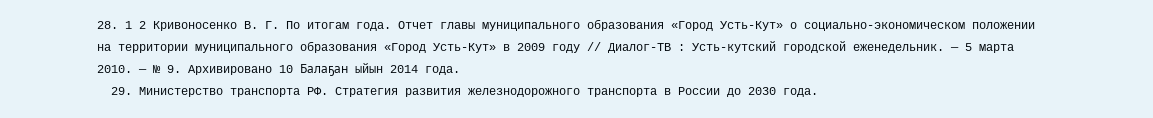28. 1 2 Кривоносенко В. Г. По итогам года. Отчет главы муниципального образования «Город Усть-Кут» о социально-экономическом положении на территории муниципального образования «Город Усть-Кут» в 2009 году // Диалог-ТВ : Усть-кутский городской еженедельник. — 5 марта 2010. — № 9. Архивировано 10 Балаҕан ыйын 2014 года.
  29. Министерство транспорта РФ. Стратегия развития железнодорожного транспорта в России до 2030 года.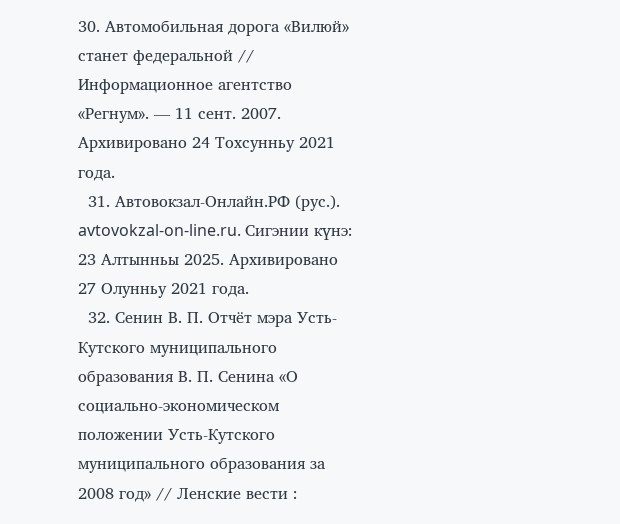30. Автомобильная дорога «Вилюй» станет федеральной // Информационное агентство «Регнум». — 11 сент. 2007. Архивировано 24 Тохсунньу 2021 года.
  31. Автовокзал-Онлайн.РФ (рус.). avtovokzal-on-line.ru. Сигэнии күнэ: 23 Алтынньы 2025. Архивировано 27 Олунньу 2021 года.
  32. Сенин В. П. Отчёт мэра Усть-Кутского муниципального образования В. П. Сенина «О социально-экономическом положении Усть-Кутского муниципального образования за 2008 год» // Ленские вести :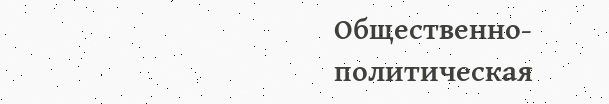Общественно-политическая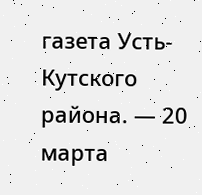газета Усть-Кутского района. — 20 марта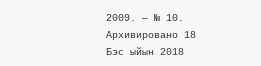2009. — № 10. Архивировано 18 Бэс ыйын 2018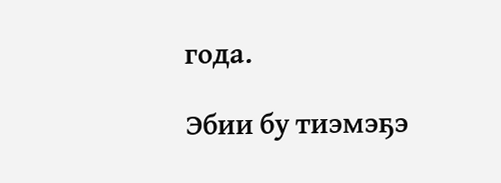года.

Эбии бу тиэмэҕэ